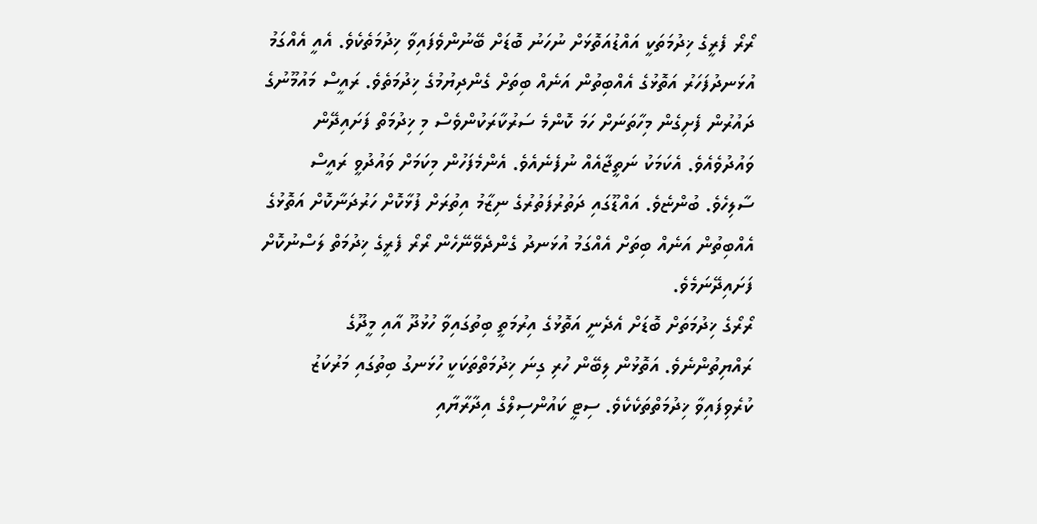ރޯރޯ ފެރީގެ ޚިދުމަތަކީ އައްޑުއަތޮޅަށް ނުހަނު ބޮޑަށް ބޭނުންވެފައިވާ ޚިދުމަތެކެވެ. އެއީ އެއްގަމު އުޅަނދުފަހަރު އަތޮޅުގެ އެއްބިތުން އަނެއް ބިތަށް ގެންދިޔުމުގެ ޚިދުމަތެވެ. ރައީސް މައުމޫނުގެ ދައުރުން ފެށިގެން މިހާތަނަށް ހަމަ ކޮންމެ ސަރުކާރަކުންވެސް މި ޚިދުމަތް ފަށައިދޭން ވައުދުވެއެވެ. އެކަމަކު ނަތީޖާއެއް ނުފެނެއެވެ. އެންމެފަހުން މިކަމަށް ވައުދުވީ ރައީސް ސާލިހެވެ. ބުންޏެވެ. އައްޑޫގައި ދަތުރުފަތުރުގެ ނިޒާމު އިތުރަށް ފުޅާކޮށް ހަރުދަނާކޮށް އަތޮޅުގެ އެއްބިތުން އަނެއް ބިތަށް އެއްގަމު އުޅަނދު ގެންދެވޭނޭހެން ރޯރޯ ފެރީގެ ޚިދުމަތް ލަސްނުކޮށް ފަށައިދޭނަމެވެ.
ރޯރޯގެ ޚިދުމަތަށް ބޮޑަށް އެދެނީ އަތޮޅުގެ އިރުމަތީ ބިތުގައިވާ ހުޅުދޫ އާއި މީދޫގެ ރައްޔިތުންނެވެ. އަތޮޅުން ލިބޭން ހުރި ގިނަ ޚިދުމަތްތަކަކީ ހުޅަނގު ބިތުގައި މަރުކަޒު ކުރެވިފައިވާ ޚިދުމަތްތަކެކެވެ. ސިޓީ ކައުންސިލްގެ އިދާރާޔާއި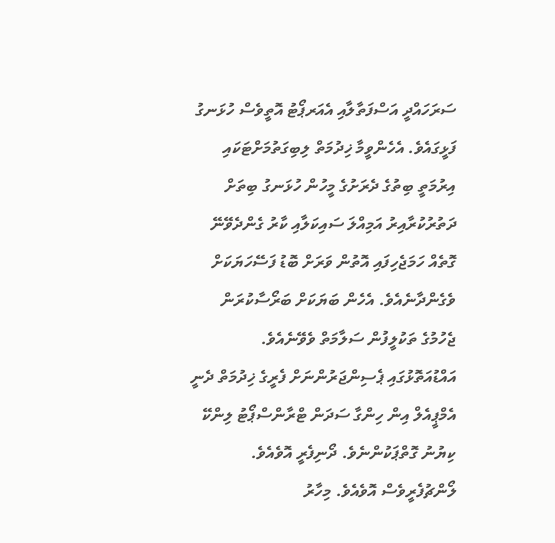ސަރަހައްދީ އަސްފަތާލާއި އެއަރޕޯޓު އޮތީވެސް ހުޅަނގު ފަޅީގައެވެ. އެހެންވީމާ ޚިދުމަތް ލިބިގަތުމަށްޓަކައި އިރުމަތީ ބިތުގެ ދެރަށުގެ މީހުން ހުޅަނގު ބިތަށް ދަތުރުކުރާއިރު އަމިއްލަ ސައިކަލާއި ކާރު ގެންދެވޭނޭ ގޮތެއް ހަމަޖެހިފައި އޮތުން ވަރަށް ބޮޑު ފަސޭހަޔަކަށް ވެގެންދާނެއެވެ. އެހެން ބަޔަކަށް ބަރޯސާކުރަން ޖެހުމުގެ ތަކުލީފުން ސަލާމަތް ވެވޭނެއެވެ.
އައްޑުއަތޮޅުގައި ޕެސިންޖަރުންނަށް ފެރީގެ ޚިދުމަތް ދެނީ އެމްޕީއެލް އިން ހިންގާ ސަދަން ޓްރާންސްޕޯޓު ލިންކޭ ކިޔުނު ގޮތްޕަކުންނެވެ. ދޯނިފެރީ އޮވެއެވެ. ލޯންޗުފެރީވެސް އޮވެއެވެ. މިހާރު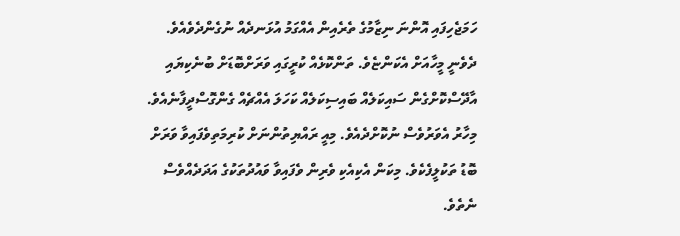ހަމަޖެހިފައި އޮންނަ ނިޒާމުގެ ތެރެއިން އެއްގަމު އުޅަނދެއް ނުގެންދެވެއެވެ. ދެވެނީ މީހާއަށް އެކަންޏެވެ. ތަންކޮޅެއް ކުރީގައި ވަރަށްބޮޑަށް ބުނެކިޔައި އާދޭސްކޮށްގެން ސައިކަލެއް ބައިސިކަލެއް ކަހަލަ އެއްޗެއް ގެންގޮސްދީފާނެއެވެ. މިހާރު އެވަރުވެސް ނުކޮށްދެއެވެ. މިއީ ރައްޔިތުންނަށް ކުރިމަތިވެފައިވާ ވަރަށް ބޮޑު ތަކުލީފެކެވެ. މިކަން އެކިއެކި ވެރިން ވެފައިވާ ވައުދުތަކުގެ އަދަދެއްވެސް ނެތެވެ.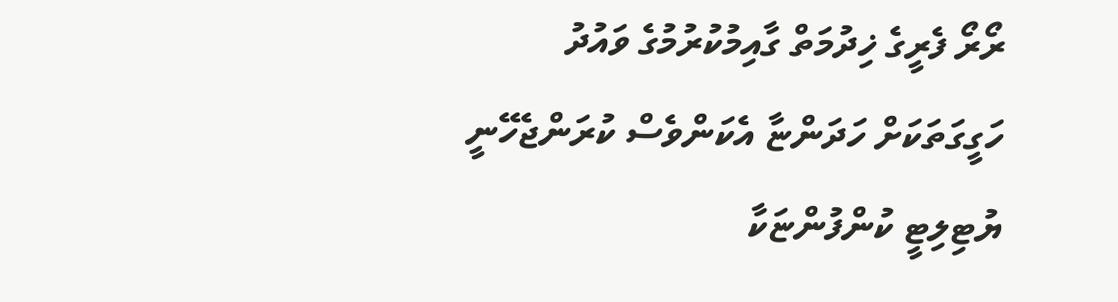ރޯރޯ ފެރީގެ ޚިދުމަތް ގާއިމުކުރުމުގެ ވައުދު ހަގީގަތަކަށް ހަދަންޏާ އެކަންވެސް ކުރަންޖެހޭނީ ޔުޓިލިޓީ ކުންފުންޏަކާ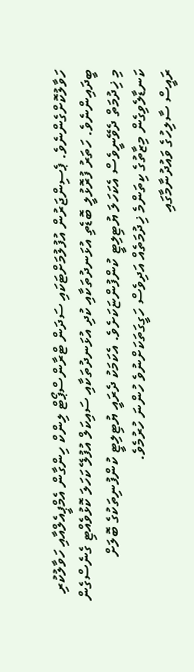ހަވާލުކޮށްގެންނެވެ. ޕެސިންޖަރުން އުފުލުމަށްޓަކައި ސަދަން ޓްރާންސްޕޯޓް ލިންކް ހިންގާން އެމްޕީއެލްއާއި ހަވާލުކުރި ބީދައިންނެވެ. ހަތަރު ފުރޮޅުލީ ބޮޑެތި އުޅަނދުތަކާއި ކުދި އުޅަނދުތަކާއި ސައިކަލް އުފުލޭ ކަހަލަ ކޮޅުވެއްޓި ގެނެސްގެން މި ޚިދުމަތް ދެވޭނީވެސް އެކަހަލަ ޔުޓިލިޓީ ކުންފުންޏަކަށެވެ. އެކަމަކު ދެރައީ ޔުޓިލިޓީ ކުންފުނިތަކުގެ ބޮލަށް ކަނޑާލެވިގެން މިޒާތުގެ ކިތަންމެ ޚިދުމަތެއް އަދިވެސް ހަގީގަތަކަށްނުވެ ހުންނަ ހުރުމެވެ.
ރައީސް ސާލިހުގެ ވައުދުނާމާގައި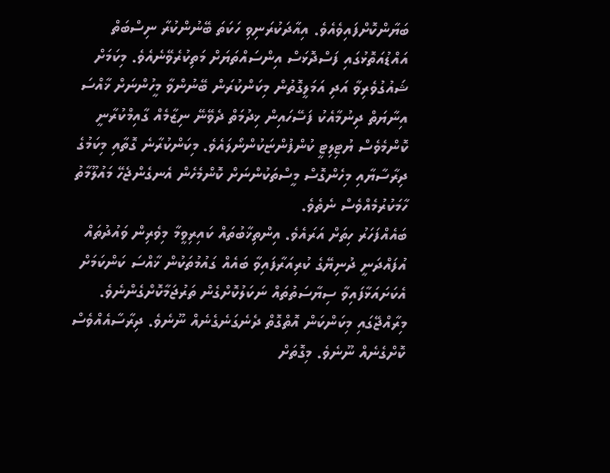ބަޔާންކޮށްފައިވެއެވެ. އިއާދަކުރަނިވި ހަކަތަ ބޭނުންކުރާ ނިސްބަތް އައްޑުއަތޮޅުގައި ފަސްދޮޅަސް އިންސައްތަޔަށް މަތިކުރެވޭނެއެވެ. މިކަމަށް ޝައުގުވެރިވާ އަދި އަމަލީގޮތުން މިކަންކުރަން ބޭނުންވާ މީހުންނަށް ޚާއްސަ އިނާޔަތް ދިނުމާއެކު ފަސޭހައިން ޚިދުމަތް ދެވޭނޭ ނިޒާމެއް ގާއިމްކުރާނީ ކޮންމެވެސް ޔުޓިލިޓީ ކުންފުންޏަކުންނޯލައެވެ. މިކަންކުރާނެ ގޮތާއި މިކަމުގެ ދިރާސާޔާއި މިހެންގޮސް މީސްތަކުންނަށް ކޮންމެހެން އެނގެންޖެހޭ މައުލޫމާތު ހާމަކުރުމެއްވެސް ނެތެވެ.
ބައެއްފަހަރު ހިތަށް އަރައެވެ. އިންތިޚާބުތައް ކައިރިވީމާ މިވެރިން ވައުދުތައް އުފައްދަނީ ދުނިޔޭގެ ކުރިއަރާފައިވާ ބައެއް ގައުމުތަކުން ޚާއްސަ ކަންކަމަށް އެކަށައަޅާފައިވާ ސިޔާސަތުތައް ނަކަލުކޮށްގެން ތަރުޖަމާކޮށްގެންނެވެ. މިރާއްޖޭގައި މިކަންކަން އޮތްގޮތް ދެނެގަނެގެނެއް ނޫނެވެ. ދިރާސާއެއްވެސް ކޮށްގެނެއް ނޫނެވެ. މިގޮތަށް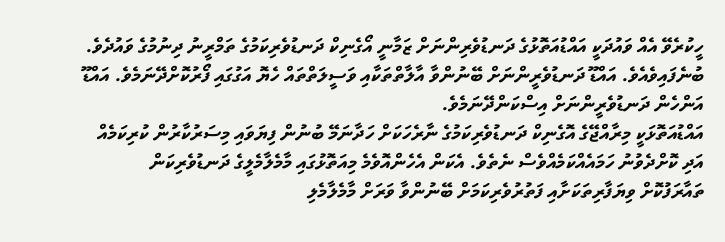ހީކުރެވޭ އެއް ވައުދަކީ އައްޑުއަތޮޅުގެ ދަނޑުވެރިންނަށް ޒަމާނީ އޯގެނިކް ދަނޑުވެރިކަމުގެ ތަމްރީނު ދިނުމުގެ ވައުދެވެ. ބުނެފައިވެއެވެ. އައްޑޫ ދަނޑުވެރީންނަށް ބޭނުންވާ އާލާތްތަކާއި ވަސީލަތްތައް ހެޔޮ އަގުގައި ފޯރުކޮށްދޭނަމެވެ. އައްޑޫ އަންހެން ދަނޑުވެރީންނަށް އިސްކަންދޭނަމެވެ.
އައްޑުއަތޮޅަކީ މިރާއްޖޭގެ އޮގެނިކް ދަނޑުވެރިކަމުގެ ނާރެހަކަށް ހަދާނަމޭ ބުނުން ފިޔަވައި މިސަރުކާރުން ކުރިކަމެއް އަދި ކޮށްދެވުނު ހަމައެއްކަމެއްވެސް ނެތެވެ. އެކަން އެހެންއޮވެމެ މިއަތޮޅުގައި މާމެލާމެލީގެ ދަނޑުވެރިކަން ތައާރަފުކޮށް ވިޔަފާރިތަކަށާއި ފަތުރުވެރިކަމަށް ބޭނުންވާ ވަރަށް މާމެލާމެލި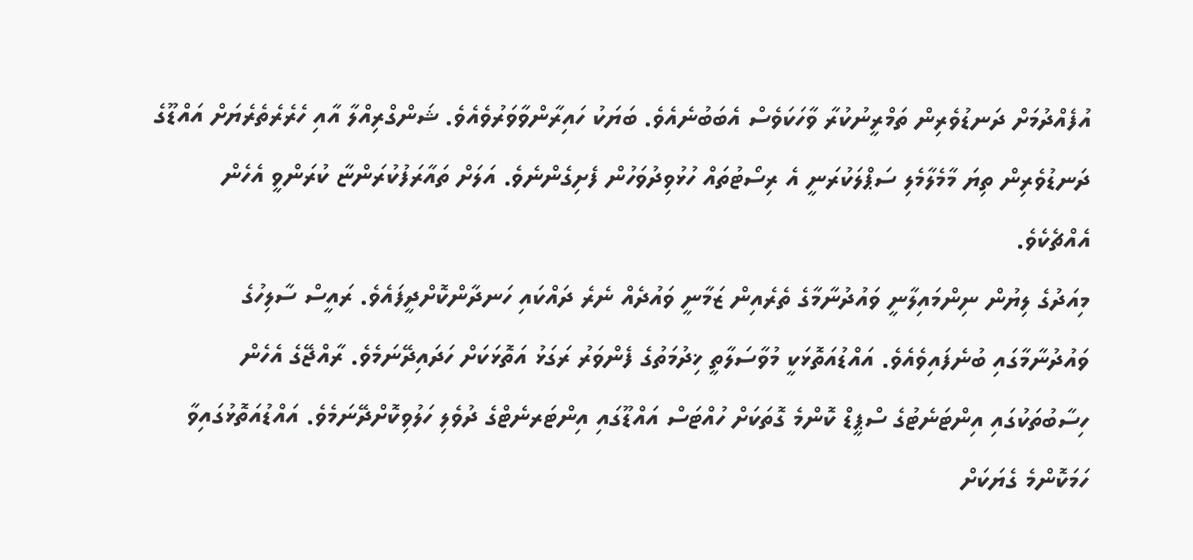އުފެއްދުމަށް ދަނޑުވެރިން ތަމްރީނުކުރާ ވާހަކަވެސް އެބަބުނެއެވެ. ބަޔަކު ހައިރާންވާވަރުވެއެވެ. ޝަންގްރިއްލާ އާއި ހެރެރެތެރެޔަށް އައްޑޫގެ ދަނޑުވެރިން ތިޔަ މާމެލާމެލި ސަޕްލަކުރަނީ އެ ރިސޯޓުތައް ހުޅުވިދުވަހުން ފެށިގެންނެވެ. އަލަށް ތައާރަފުކުރަންޏާ ކުރަންވީ އެހެން އެއްޗެކެވެ.
މިއަދުގެ ލިޔުން ނިންމައިލާނީ ވައުދުނާމާގެ ތެރެއިން ޒަމާނީ ވައުދެއް ނެރެ ދައްކައި ހަނދާންކޮށްދީފައެވެ. ރައީސް ސާލިހުގެ ވައުދުނާމާގައި ބުނެފައިވެއެވެ. އައްޑުއަތޮޅަކީ މުވާސަލާތީ ޚިދުމަތުގެ ފެންވަރު ރަގަޅު އަތޮޅަކަށް ހަދައިދޭނަމެވެ. ރާއްޖޭގެ އެހެން ހިސާބުތަކުގައި އިންޓަނެޓުގެ ސްޕީޑް ކޮންމެ ގޮތަކަށް ހުއްޓަސް އައްޑޫގައި އިންޓަރނެޓްގެ ދުވެލި ހަލުވިކޮށްދޭނަމެވެ. އައްޑުއަތޮޅުގައިވާ ހަމަކޮންމެ ގެޔަކަށް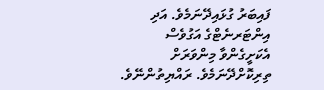ފައިބަރު ގުޅައިދޭނަމެވެ. އަދި އިންޓަރނެޓްގެ އަގުވެސް އެކަށީގެންވާ މިންވަރަށް ތިރިކޮށްދޭނަމެވެ. ރައްޔިތުންނޭވެ.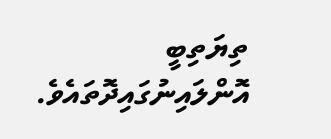ތިޔަތިބީ އޮންލައިނުގައިދޮތައެވެ.